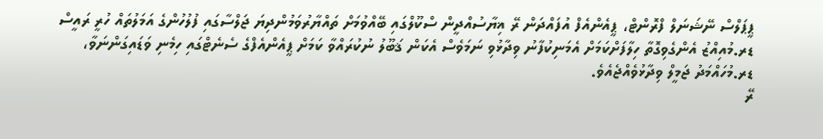ޕީޕަލްސް ނޭޝަނަލް ފްރޮންޓް، ޕީއެންއެފް އުފައްދަން ރޭ ޣިޔާސުއްދީން ސްކޫލްގައި ބޭއްވުމަށް ތައްޔާރުވަމުންދިޔަ ޖަލްސާގައި ފުލުހުންގެ އަމަލުތައް ހުރީ ރައީސް ޑރ.މުއިއްޒު އެންގެވިގޮތާ ހިލާފަށްކަމަށް އެމަނިކުފާނު ވިދާޅުވި ނަމަވެސް އެކަން ޤަބޫލު ނުކުރައްވާ ކަމަށް ޕީއެންއެފްގެ ސެނެޓްގައި ހިމެނި ވަޑައިގަންނަވާ، ޑރ.މުހައްމަދު ޖަމީލް ވިދާޅުވެއްޖެއެވެ.
ރޭ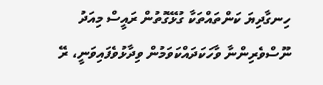ހިނގާދިޔަ ކަންތައްތަކާ ގުޅޭގޮތުން ރައީސް މިއަދު ނޫސްވެރިންނާ ވާހަކަދައްކަވަމުން ވިދާޅުވެފައިވަނީ، ރޭ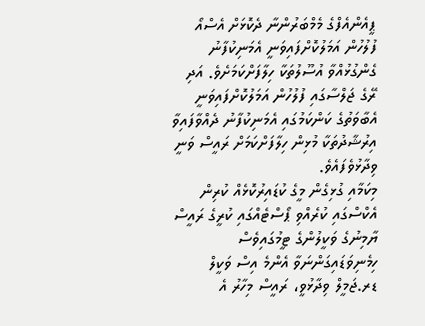ޕީއެންއެފްގެ މެމްބަރުންނާ ދެކޮޅަށް އެސްއޯ ފުލުހުން އަމަލުކޮށްފައިވަނީ އެމަނިކުފާނު ގެންގުޅުއްވާ އުސޫލުތަކާ ހިލާފަށްކަމަށެވެ. އަދި ރޭގެ ޖަލްސާގައި ފުލުހުން އަމަލުކޮށްފައިވަނީ އެބާވަތުގެ ކަންކަމުގައި އެމަނިކުފާނު ދެއްވާފައިވާ އިރުޝާދުތަކާ މުޅިން ހިލާފަށްކަމަށް ރައީސް ވަނީ ވިދާޅުވެފައެވެ.
މިކަމާއި ގުޅިގެން މީގެ ކުޑައިރުކޮޅެއް ކުރިން އެކްސްގައި ކުރެއްވި ޕޯސްޓެއްގައި ކުރީގެ ރައީސް ޔާމިނުގެ ވަކީލުންގެ ޓީމުގައިވެސް ހިމެނިވަޑައިގަންނަވާ އެންމެ އިސް ވަކީލް ޑރ.ޖަމީލް ވިދާޅުވީ، ރައީސް މިހާރު އެ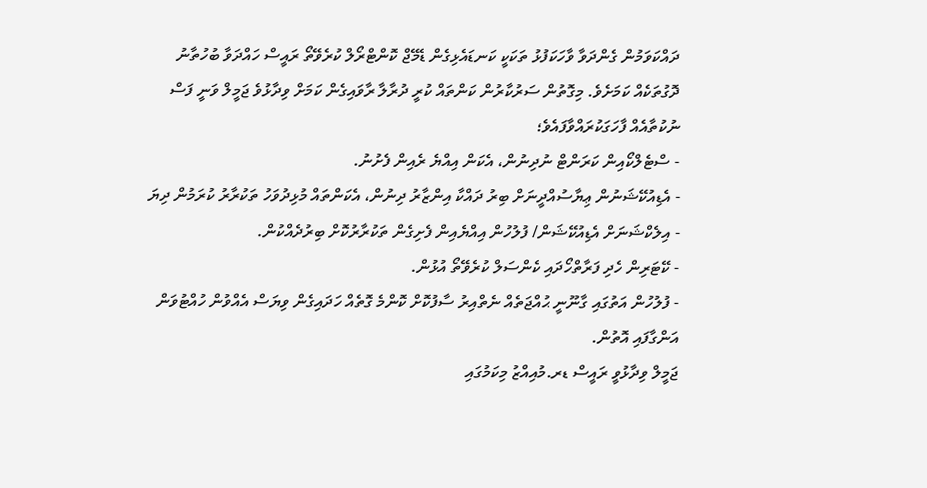ދައްކަވަމުން ގެންދަވާ ވާހަކަފުޅު ތަކަކީ ކަނޑައެޅިގެން ޑެމޭޖް ކޮންޓްރޯލް ކުރެވޭތޯ ރައީސް ހައްދަވާ ބުހުތާނު ދޮގުތަކެއް ކަމަށެވެ. މިގޮތުން ސަރުކާރުން ކަންތައް ކުރީ ދުރާލާ ރާވައިގެން ކަމަށް ވިދާޅުވެ ޖަމީލް ވަނީ ފަސް ނުކުތާއެއް ފާހަގަކުރައްވާފައެވެ؛
- ސްޓެލްކޯއިން ކަރަންޓް ނުދިނުން، އެކަން އިއްޔެ ރެއިން ފެށުނު.
- އެޑިއުކޭޝަނުން ޢިޔާސުއްދީނަށް ބިރު ދައްކާ އިންޒާރު ދިނުން، އެކަންތައް މުޅިދުވަހު ތަކުރާރު ކުރަމުން ދިޔަ
- އިލެކްޝަނަށް އެޑިއުކޭޝަން/ ފުލުހުން އިއްޔެއިން ފެށިގެން ތަކުރާރުކޮށް ބިރުދެއްކުން.
- ކޭޓަރިން ހެދި ފަރާތްހޯދައި ކެންސަލް ކުރެވޭތޯ އުޅުން.
- ފުލުހުން އަތުގައި ގާނޫނީ ޙުއްޖަތެއް ނެތްއިރު ސާފުކޮށް ކޮންމެ ގޮތެއް ހަދައިގެން ވިޔަސް އެއްވުން ހުއްޓުވަން އަންގާފައި އޮތުން.
ޖަމީލް ވިދާޅުވީ ރައީސް ޑރ.މުއިއްޒު މިކަމުގައި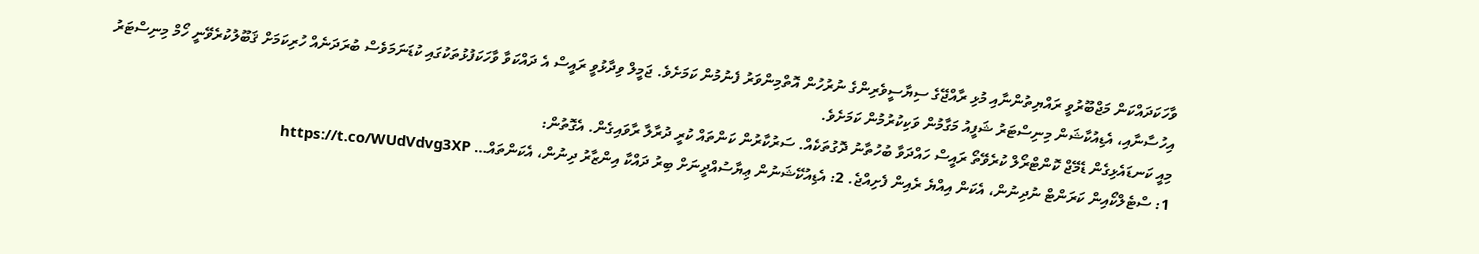ވާހަކަދައްކަން މަޖްބޫރުވީ ރައްޔިތުންނާއި މުޅި ރާއްޖޭގެ ސިޔާސީވެރިންގެ ނުރުހުން އޮތްމިންވަރު ފެނުމުން ކަމަށެވެ. ޖަމީލް ވިދާޅުވީ ރައީސް އެ ދައްކަވާ ވާހަކަފުޅުތަކުގައި ކުޑަނަމަވެސް ބުރަދަނެއް ހުރިކަމަށް ޤަބޫލުކުރެވޭނީ ހޯމް މިނިސްޓަރު އިހުސާނާއި، އެޑިއުކާޝަން މިނިސްޓަރު ޝަފީއު މަގާމުން ވަކިކުރުމުން ކަމަށެވެ.
މިއީ ކަނޑައެޅިގެން ޑެމޭޖް ކޮންޓްރޯލް ކުރެވޭތޯ ރައީސް ހައްދަވާ ބުހުތާނު ދޮގުތަކެއް. ސަރުކާރުން ކަންތައް ކުރީ ދުރާލާ ރާވައިގެން. އެގޮތުން:
1: ސްޓެލްކޯއިން ކަރަންޓް ނުދިނުން، އެކަން އިއްޔެ ރެއިން ފެށިއްޖެ. 2: އެޑިއުކޭޝަނުން ޢިޔާސުއްދީނަށް ބިރު ދައްކާ އިންޒާރު ދިނުން، އެކަންތައް… https://t.co/WUdVdvg3XP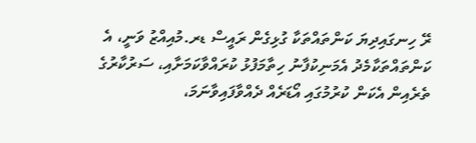ރޭ ހިނގައިދިޔަ ކަންތައްތަކާ ގުޅިގެން ރައީސް ޑރ.މުއިއްޒު ވަނީ، އެ ކަންތައްތަކާމެދު އެމަނިކުފާނު ހިތާމަފުޅު ކުރައްވާކަމަށާއި، ސަރުކާރުގެ ތެރެއިން އެކަން ކުރުމުގައި އޯޑަރެއް ދެއްވާފައިވާނަމަ،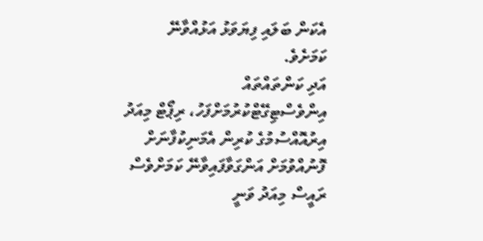އެކަން ބަލައި ފިޔަވަޅު އަޅުއްވާނޭ ކަމަށެވެ.
އަދި ކަންތައްތައް އިންވެސްޓިގޭޓްކުރުމަށްފަހު، ރިޕޯޓް މިއަދު އިރުއޮއްސުމުގެ ކުރިން އެމަނިކުފާނަށް ފޮނުއްވުމަށް އަންގަވާފައިވާނޭ ކަމަށްވެސް ރައީސް މިއަދު ވަނީ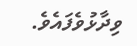ވިދާޅުވެފައެވެ.